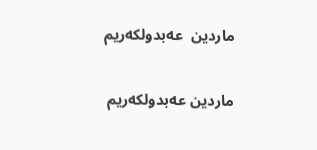ماردین  عەبدولکەریم

ماردین عەبدولکەریم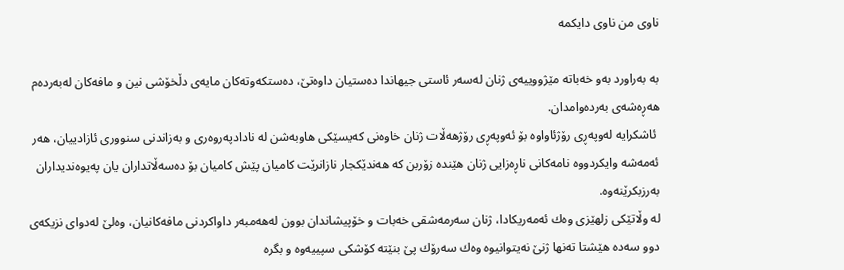ناوی من ناوی دایكمه‌

به ‌به‌راورد به‌و خه‌باته‌ مێژووییه‌ی ژنان له‌سه‌ر ئاستی جیهاندا ده‌ستیان داوه‌تێ‌، ده‌ستكه‌وته‌كان مایه‌ی دڵخۆشی نین و مافه‌كان له‌به‌رده‌م هه‌ڕه‌شه‌ی به‌رده‌وامدان.
 ئاشكرایه‌ له‌وپه‌ڕی رۆژئاواوه‌ بۆ ئه‌وپه‌ڕی رۆژهه‌ڵات ژنان خاوه‌نی كه‌یسێكی هاوبه‌شن له‌ نادادپه‌روه‌ری و به‌زاندنی سنووری ئازادییان، هه‌ر ئه‌مه‌شه‌ وایكردووه‌ نامه‌كانی ناڕه‌زایی ژنان هێنده‌ زۆربن كه‌ هه‌ندێكجار نازانرێت كامیان پێش كامیان بۆ ده‌سه‌ڵاتداران یان په‌یوه‌ندیداران به‌رزبكرێنه‌وه.
له‌ وڵاتێكی زلهێزی وه‌ك ئه‌مەریكادا، ژنان سه‌رمه‌شقی خه‌بات و خۆپیشاندان بوون له‌هه‌مبه‌ر داواكردنی مافه‌كانیان، وه‌لێ‌ له‌دوای نزیكه‌ی دوو سه‌ده‌ هێشتا ته‌نها ژنێ‌ نه‌یتوانیوه‌ وه‌ك سه‌رۆك پێ‌ بنێته‌ كۆشكی سپییه‌وه‌ و بگره‌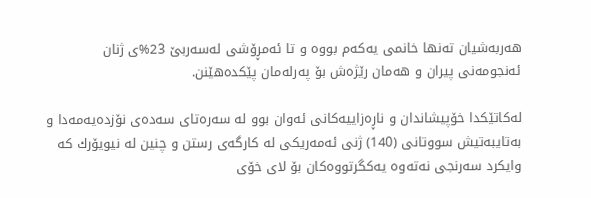هه‌ربه‌شیان ته‌نها خانمی یه‌كه‌م بووه‌ و تا ئه‌مڕۆشی له‌سه‌ربێ‌ 23%ی ژنان ئه‌نجومه‌نی پیران و هه‌مان رێژه‌ش بۆ په‌رله‌مان پێكده‌هێنن.

له‌كاتێكدا خۆپیشاندان و ناڕه‌زاییه‌كانی ئه‌وان بوو له ‌سه‌ره‌تای سه‌ده‌ی نۆزدەیەمه‌دا و به‌تایبه‌تیش سووتانی (140) ژنی ئه‌مەریكی له ‌كارگه‌ی رستن و چنین له‌ نیویۆرك كه‌ وایكرد سه‌رنجی نه‌ته‌وه ‌یه‌كگرتووه‌كان بۆ لای خۆی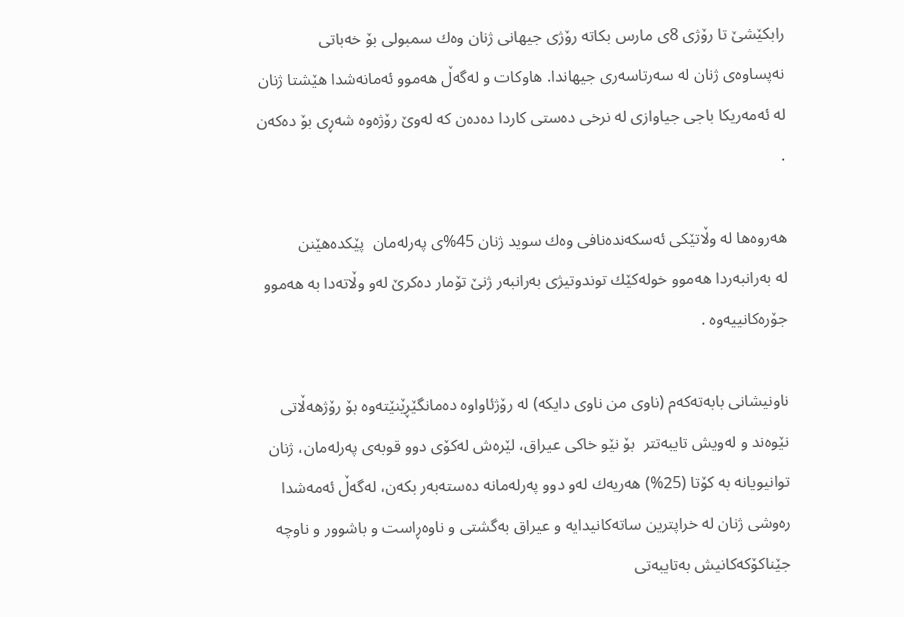رابكێشێ‌ تا رۆژی 8ی مارس بكاته‌ رۆژی جیهانی ژنان وه‌ك سمبولی بۆ خه‌باتی نه‌پساوه‌ی ژنان له ‌سه‌رتاسه‌ری جیهاندا. هاوكات و له‌گه‌ڵ هه‌موو ئه‌مانه‌شدا هێشتا ژنان له‌ ئه‌مەریكا باجی جیاوازی له‌ نرخی ده‌ستی كاردا ده‌ده‌ن كه‌ له‌وێ‌ رۆژه‌وه‌ شه‌ڕی بۆ ده‌كه‌ن .

هه‌روه‌ها له ‌وڵاتێكی ئه‌سكه‌نده‌نافی وه‌ك سوید ژنان 45%ی په‌رله‌مان  پێكدەهێنن له ‌به‌رانبه‌ردا هه‌موو خولەكێك توندوتیژی به‌رانبه‌ر ژنێ‌ تۆمار ده‌كرێ‌ له‌و وڵاته‌دا به‌ هه‌موو جۆره‌كانییه‌وه‌ .

ناونیشانی بابه‌ته‌كه‌م (ناوی من ناوی دایكه‌) له‌ رۆژئاواوه‌ ده‌مانگێڕێنێته‌وه‌ بۆ رۆژهه‌ڵاتی نێوه‌ند و له‌ویش تایبه‌تتر  بۆ نێو خاكی عیراق، لێره‌ش له‌كۆی دوو قوبه‌ی په‌رله‌مان، ژنان توانیویانه‌ به‌ كۆتا (25%) هه‌ریه‌ك له‌و دوو په‌رله‌مانه‌ ده‌سته‌به‌ر بكه‌ن، له‌گه‌ڵ ئه‌مه‌شدا ره‌وشی ژنان له ‌خراپترین ساته‌كانیدایه‌ و عیراق به‌گشتی و ناوه‌ڕاست و باشوور و ناوچه‌ جێناكۆكه‌كانیش به‌تایبه‌تی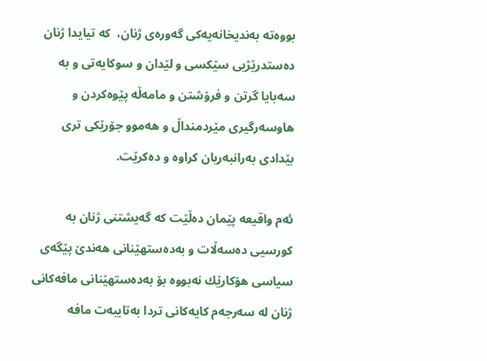بووەته‌ به‌ندیخانه‌یه‌كی گه‌وره‌ی ژنان،  كه‌ تیایدا ژنان ده‌ستدرێژیی سێكسی و لێدان و سوكایه‌تی و به‌ سه‌بایا گرتن و فرۆشتن و مامه‌ڵه‌ پێوه‌كردن و هاوسه‌رگیری مێردمنداڵ و هه‌موو جۆرێكی تری بێدادی به‌رانبه‌ریان كراوه ‌و ده‌كرێت.

ئه‌م واقیعه‌ پێمان ده‌ڵێت كه‌ گه‌یشتنی ژنان به‌ كورسیی ده‌سه‌ڵات و به‌ده‌ستهێنانی هه‌ندێ‌ پێگه‌ی سیاسی هۆكارێك نه‌بووه‌ بۆ بەده‌ستهێنانی مافه‌كانی ژنان له ‌سه‌رجه‌م كایه‌كانی تردا به‌تایبه‌ت مافه‌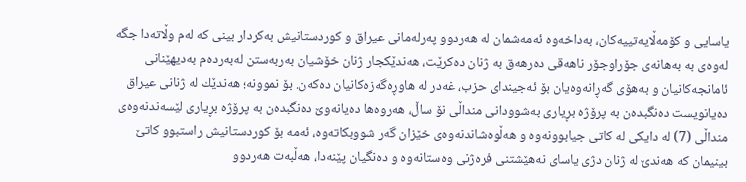یاسایی و كۆمه‌ڵایه‌تییه‌كان، به‌داخه‌وه‌ ئه‌مه‌شمان له ‌هه‌ردوو په‌رله‌مانی عیراق و كوردستانیش به‌كردار بینی كه‌ له‌م وڵاته‌دا جگه‌ له‌وه‌ی به‌ به‌هانه‌ی جۆراوجۆر ناهه‌قی ده‌رهه‌ق به‌ ژنان ده‌كرێت، هه‌ندێكجار ژنان خۆشیان به‌ربه‌ستن له‌به‌رده‌م به‌دیهێنانی ئامانجه‌كانیان و به‌هۆی گه‌ڕانه‌وه‌یان بۆ ئه‌جیندای حزب، غه‌در له‌ هاوڕه‌گه‌زه‌كانیان ده‌كه‌ن. بۆ ‌نموونه؛ هه‌ندێك له‌ ژنانی عیراق ده‌یانویست ده‌نگبده‌ن به‌ پرۆژه‌ بڕیاری به‌شوودانی منداڵی نۆ ساڵ، هه‌روه‌ها ده‌یانه‌وێ ده‌نگبده‌ن به‌ پرۆژه‌ بڕیاری لێسه‌ندنه‌وه‌ی منداڵی (7) له‌ دایكی له‌ كاتی جیابوونه‌وه ‌و هه‌ڵوه‌شاندنه‌وه‌ی خێزان گه‌ر شووبكاته‌وه‌، ئه‌مه‌ بۆ كوردستانیش راستبوو كاتێ‌ بینیمان كه‌ هه‌ندێ‌ له‌ ژنان دژی یاسای نه‌هێشتنی فره‌ژنی وه‌ستانه‌وه ‌و ده‌نگیان پێنه‌دا، هه‌ڵبه‌ت هه‌ردوو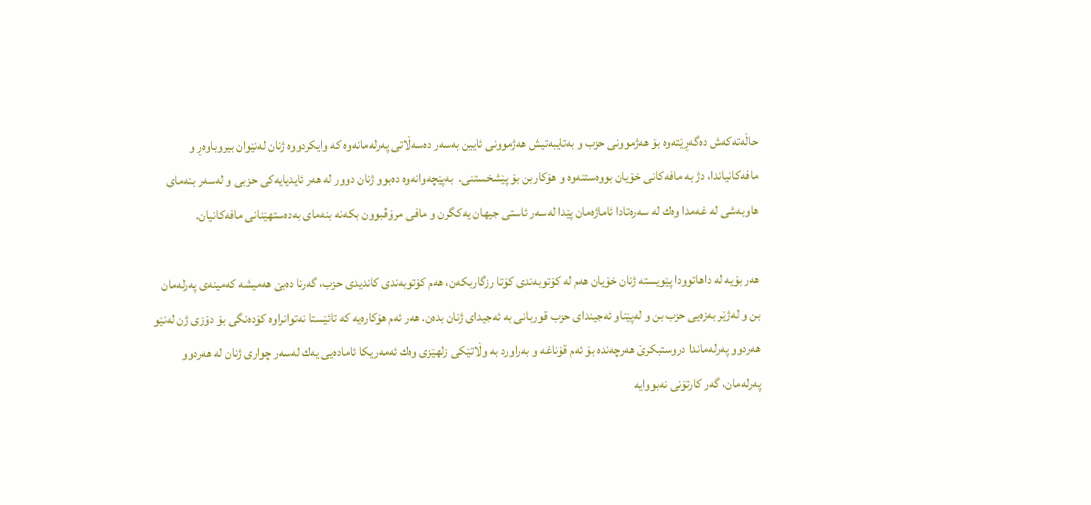حاڵه‌ته‌كه‌ش ده‌گه‌ڕێته‌وه‌ بۆ هه‌ژموونی حزب و به‌تایبه‌تیش هه‌ژموونی ئایین به‌سه‌ر ده‌سه‌ڵاتی په‌رله‌مانه‌وه‌ كه‌ وایكردووه‌ ژنان له‌نێوان بیروبا‌وه‌ڕ و مافه‌كانیاندا، دژ به‌ مافه‌كانی خۆیان بووه‌ستنه‌وه‌ و هۆكاربن بۆ پێشخستنی.  به‌پێچه‌وانه‌وه‌ ده‌بوو ژنان دوور له ‌هه‌ر ئایدیایه‌كی حزبی و له‌سەر بنه‌مای هاوبه‌شی له‌ غه‌مدا وه‌ك له‌ سه‌ره‌تادا ئاماژه‌مان پێدا له‌سه‌ر ئاستی جیهان یه‌كگرن و مافی مرۆڤبوون بكه‌نه‌ بنه‌مای به‌ده‌ستهێنانی مافه‌كانیان.

هه‌ر بۆیه‌ له ‌داهاتوودا پێویسته‌ ژنان خۆیان هه‌م له‌ كۆتوبه‌ندی كۆتا رزگاربكه‌ن، هه‌م كۆتوبه‌ندی كاندیدی حزب، گه‌رنا ده‌بێ‌ هه‌میشه‌ كه‌مینه‌ی په‌رله‌مان بن و له‌ژێر بەزەیی حزب بن و له‌پێناو ئه‌جیندای حزب قوربانی به‌ ئه‌جیدای ژنان بده‌ن. هه‌ر ئه‌م هۆكاره‌یه‌ كه‌ تائێستا نەتوانراوه‌ كۆده‌نگی بۆ دۆزی ژن له‌نێو  هه‌ردوو په‌رله‌ماندا دروستبكرێ‌ هه‌رچه‌نده‌ بۆ ئه‌م قۆناغه‌ و‌ به‌راورد به‌ وڵاتێكی زلهێزی وه‌ك ئه‌مەریكا ئاماده‌یی یه‌ك له‌سه‌ر چواری ژنان له‌ هه‌ردوو په‌رله‌مان، گه‌ر كارتۆنی نه‌بووایه‌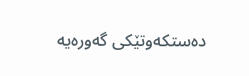ده‌ستكه‌وتێكی گه‌وره‌یه‌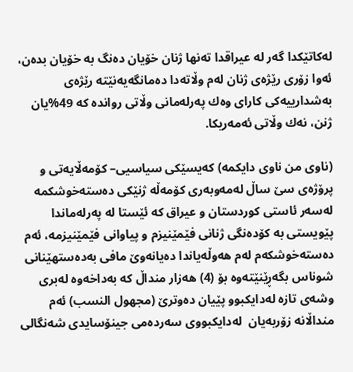لەكاتێكدا گه‌ر له‌ عیراقدا ته‌نها ژنان خۆیان ده‌نگ به‌ خۆیان بده‌ن، ئه‌وا زۆری رێژه‌ی ژنان له‌م وڵاته‌دا ده‌مانگه‌یەنێته‌ رێژه‌ی به‌شدارییه‌كی كارای وه‌ك په‌رله‌مانی وڵاتی روانده‌ كه‌ 49%یان ژنن، نه‌ك وڵاتی ئه‌مەریكا.

(ناوی من ناوی دایكمه‌) كه‌یسێكی سیاسیی– كۆمه‌ڵایه‌تی و پرۆژه‌ی سێ‌ ساڵ له‌مه‌وبه‌ری كۆمه‌ڵه‌ ژنێكی ده‌ستەخوشكمه‌ له‌سه‌ر ئاستی كوردستان و عیراق كه‌ ئێستا له‌ په‌رله‌ماندا پێویستی به‌ كۆده‌نگی ژنانی فێمێنیزم و پیاوانی فێمێنیزمه‌، ئه‌م ده‌سته‌خوشكه‌م له‌م هه‌وڵه‌یاندا ده‌یانه‌وێ‌ مافی به‌ده‌ستهێنانی شوناس بگه‌ڕێنێته‌وه‌ بۆ (4) هه‌زار منداڵ كه‌ به‌داخه‌وه‌ له‌بری وشه‌ی تازه‌ له‌دایكبوو پێیان ده‌وترێ‌ (مجهول النسب) ئه‌م منداڵانه‌ زۆربه‌یان  له‌دایكبووی سه‌رده‌می جینۆسایدی شه‌نگالی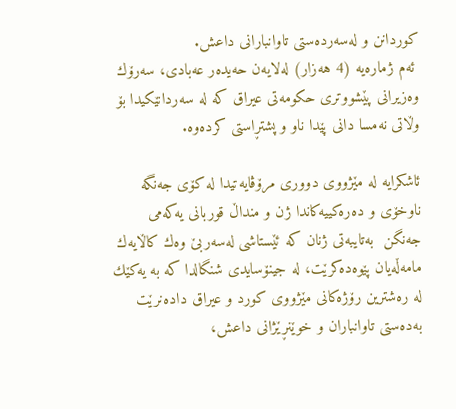كوردانن و له‌سه‌رده‌ستی تاوانبارانی داعش.
 ئه‌م ژماره‌یه‌ (4 هه‌زار) له‌لایه‌ن حەیدەر عەبادی، سه‌رۆك وه‌زیرانی پێشووتری حكومه‌تی عیراق كه‌ له‌ سه‌ردانێكیدا بۆ وڵاتی نه‌مسا دانی پێدا ناو و پشتڕاستی كرده‌وه‌.

ئاشكرایه‌ له ‌مێژووی دووری مرۆڤایه‌تیدا له‌ كۆی جه‌نگه‌ ناوخۆی و ده‌ره‌كییه‌كاندا ژن و منداڵ قوربانی یه‌كه‌می جه‌نگن  به‌تایبه‌تی ژنان كه‌ ئێستاشی له‌سه‌ربێ‌ وه‌ك كاڵایه‌ك مامەڵه‌یان پێوه‌ده‌كرێت، له‌ جینۆسایدی شنگالدا كه‌ به‌ یه‌كێك له‌ ره‌شترین رۆژه‌كانی مێژووی كورد و عیراق داده‌نرێت به‌ده‌ستی تاوانباران و خوێنڕێژانی داعش،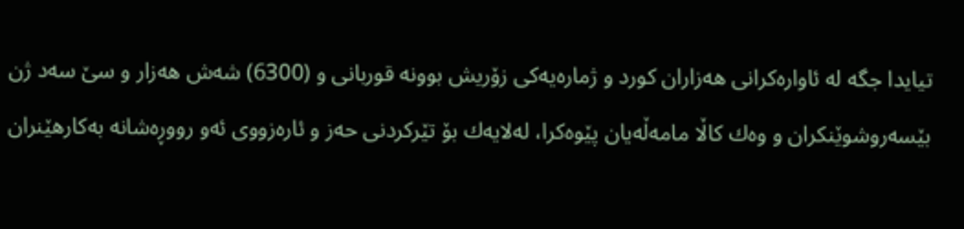تیایدا جگه‌ له‌ ئاواره‌كرانی هه‌زاران كورد و ژماره‌یه‌كی زۆریش بوونه‌ قوربانی و (6300) شه‌ش هه‌زار و سێ‌ سه‌د ژن بێسه‌روشوێنكران و وه‌ك كاڵا مامه‌ڵه‌یان پێوه‌كرا، له‌لایه‌ك بۆ تێركردنی حه‌ز و ئاره‌زووی ئه‌و رووڕه‌شانه‌ به‌كارهێنران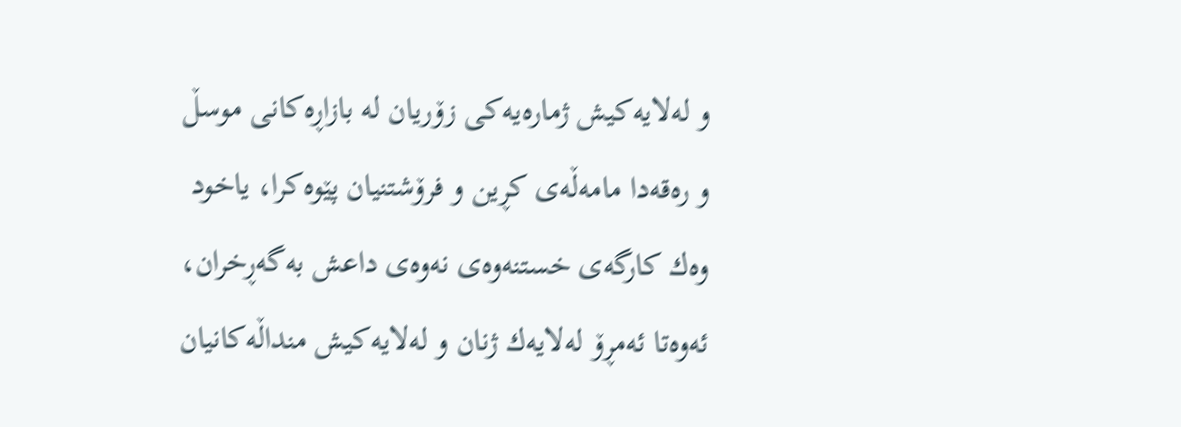و له‌لایه‌كیش ژماره‌یه‌كی زۆریان له‌ بازاڕه‌كانی موسڵ و ره‌قه‌دا مامه‌ڵه‌ی كڕین و فرۆشتنیان پێوه‌كرا، یاخود وه‌ك كارگه‌ی خستنه‌وه‌ی نه‌وه‌ی داعش به‌گه‌ڕخران، ئه‌وه‌تا ئه‌مڕۆ له‌لایه‌ك ژنان و له‌لایه‌كیش منداڵه‌كانیان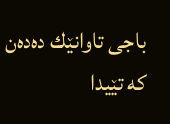باجی تاوانێك ده‌ده‌ن كه‌ تێیدا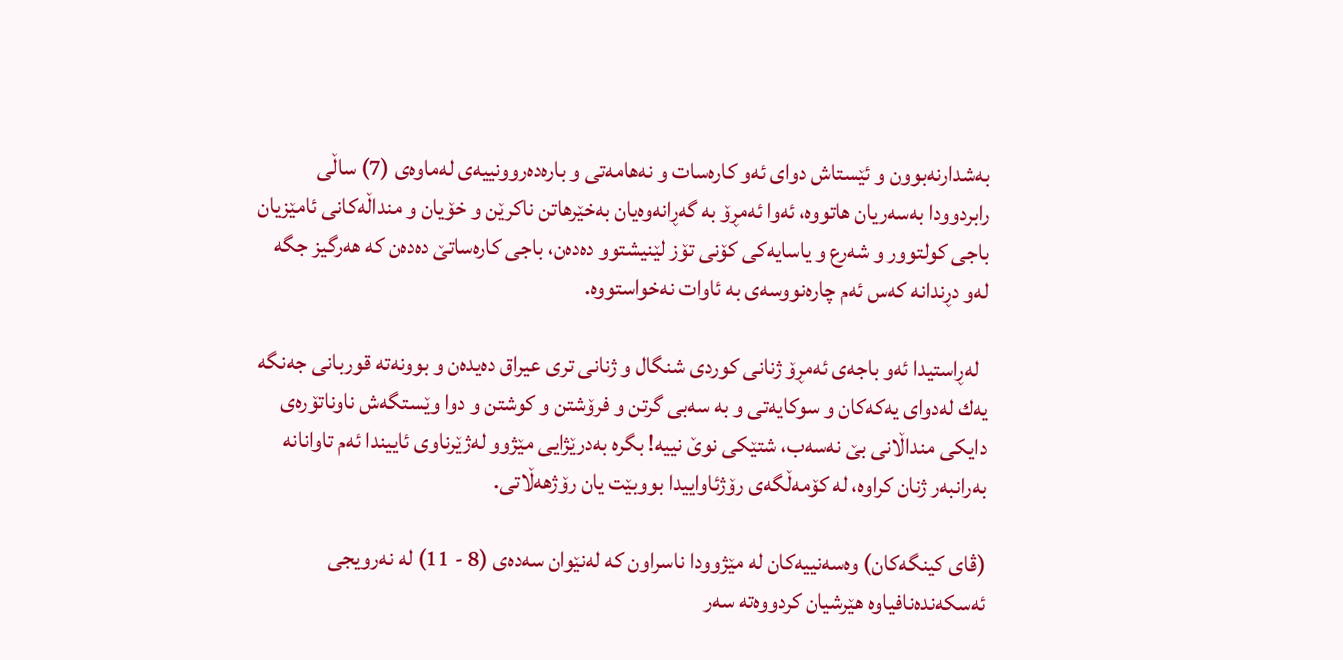به‌شدارنه‌بوون و ئێستاش دوای ئه‌و كاره‌سات و نه‌هامه‌تی و باره‌ده‌روونییه‌ی له‌ماوه‌ی (7) ساڵی رابردوودا به‌سه‌ریان هاتووه،‌ ئه‌وا ئه‌مڕۆ به ‌گه‌ڕانه‌وه‌یان به‌خێرهاتن ناكرێن و خۆیان و منداڵه‌كانی ئامێزیان باجی كولتوور و شه‌رع و یاسایه‌كی كۆنی تۆز لێنیشتوو ده‌ده‌ن، باجی كاره‌ساتێ‌ ده‌ده‌ن كه‌ هه‌رگیز جگه‌ له‌و دڕندانه‌ كه‌س ئه‌م چاره‌نووسه‌ی به‌ ئاوات نه‌خواستووه‌.

  له‌ڕاستیدا ئه‌و باجه‌ی ئه‌مڕۆ ژنانی كوردی شنگال و ژنانی تری عیراق ده‌یده‌ن و بوونه‌ته‌ قوربانی جه‌نگه‌ یه‌ك له‌دوای یه‌كه‌كان و سوكایه‌تی و به‌ سه‌بی گرتن و فرۆشتن و كوشتن و دوا وێستگه‌ش ناوناتۆره‌ی دایكی منداڵانی بێ‌ نه‌سه‌ب، شتێكی نوێ‌ نییه‌! بگره‌ به‌درێژایی مێژوو له‌ژێرناوی ئاییندا ئه‌م تاوانانه‌ به‌رانبه‌ر ژنان كراوه‌، له ‌كۆمه‌ڵگه‌ی رۆژئاواییدا بووبێت یان رۆژهه‌ڵاتی.

(ڤای كینگه‌كان) وه‌سه‌نییه‌كان له ‌مێژوودا ناسراون كه ‌له‌نێوان سه‌ده‌ی (8 - 11) له‌ نه‌رویجی ئه‌سكه‌نده‌نافیاوه‌ هێرشیان كردووەته‌ سه‌ر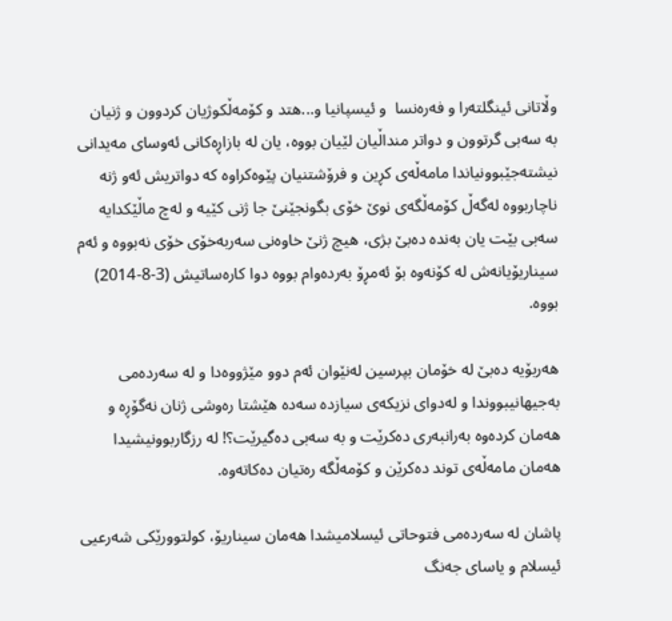وڵاتانی ئینگلته‌را ‌و فه‌رەنسا  و ئیسپانیا و...هتد و كۆمەڵكوژیان كردوون و ژنیان به ‌سه‌بی گرتوون و دواتر منداڵیان لێیان بووه‌، یان له‌ بازاڕه‌كانی ئه‌وسای مه‌یدانی نیشته‌جێبوونیاندا مامه‌ڵه‌ی كڕین و فرۆشتنیان پێوه‌كراوه‌ كه‌ دواتریش ئه‌و ژنه‌ ناچاربووه‌ له‌گه‌ڵ كۆمه‌ڵگه‌ی نوێ‌ خۆی بگونجێنێ‌ جا ژنی كێیه‌ و له‌چ ماڵێكدایه‌
سه‌بی بێت یان به‌نده‌ ده‌بێ‌ بژی، هیچ ژنێ‌ خاوه‌نی سه‌ربه‌خۆی خۆی نه‌بووه ‌و ئه‌م سیناریۆیانه‌ش له‌ كۆنه‌وه‌ بۆ ئه‌مڕۆ به‌رده‌وام بووه‌ دوا كاره‌ساتیش (3-8-2014) بووه‌.

هه‌ربۆیه‌ ده‌بێ‌ له ‌خۆمان بپرسین له‌نێوان ئه‌م دوو مێژووه‌دا و له‌ سه‌رده‌می به‌جیهانیبووندا و له‌دوای نزیكه‌ی سیازده‌ سه‌ده‌ هێشتا ره‌وشی ژنان نه‌گۆڕه ‌و هه‌مان كرده‌وه‌ به‌رانبه‌ری ده‌كرێت و به‌ سه‌بی ده‌گیرێت؟! له‌ رزگاربوونیشیدا هه‌مان مامه‌ڵه‌ی توند ده‌كرێن و كۆمه‌ڵگه‌ ره‌تیان ده‌كاته‌وه‌.

پاشان له‌ سه‌رده‌می فتوحاتی ئیسلامیشدا هه‌مان سیناریۆ، كولتوورێكی شه‌رعیی ئیسلام و یاسای جه‌نگ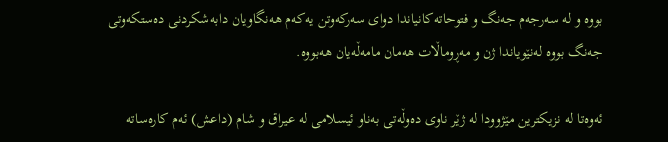بووه ‌و له ‌سه‌رجه‌م جه‌نگ و فتوحاته‌كانیاندا دوای سه‌ركه‌وتن یه‌كه‌م هه‌نگاویان دابه‌شكردنی ده‌ستكه‌وتی جه‌نگ بووه‌ له‌نێویاندا ژن و مه‌ڕوماڵات هه‌مان مامه‌ڵه‌یان هه‌بووه‌.

ئه‌وه‌تا له‌ نزیكترین مێژوودا له‌ ژێر ناوی ده‌وڵه‌تی به‌ناو ئیسلامی له ‌عیراق و شام (داعش) ئه‌م كاره‌ساته‌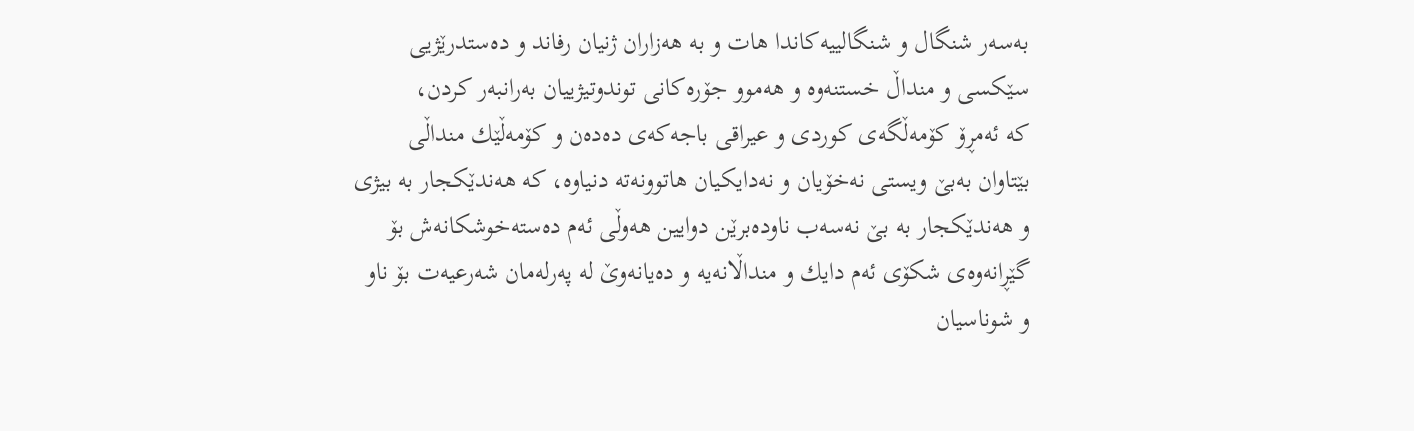به‌سه‌ر شنگال و شنگالییه‌كاندا هات و به ‌هه‌زاران ژنیان رفاند و ده‌ستدرێژیی سێكسی و منداڵ خستنه‌وه ‌و هه‌موو جۆره‌كانی توندوتیژییان به‌رانبه‌ر كردن، كه ‌ئه‌مڕۆ كۆمه‌ڵگه‌ی كوردی و عیراقی باجه‌كه‌ی ده‌ده‌ن و كۆمه‌ڵێك منداڵی بێتاوان به‌بێ‌ ویستی نه‌خۆیان و نه‌دایكیان هاتوونه‌ته‌ دنیاوه، كه‌ هه‌ندێكجار به ‌بیژی و‌ هه‌ندێكجار به‌ بێ‌ نه‌سه‌ب ناوده‌برێن دوایین هه‌وڵی ئه‌م ده‌سته‌خوشكانه‌ش بۆ گێڕانه‌وه‌ی شكۆی ئه‌م دایك و منداڵانه‌یه‌ و ده‌یانه‌وێ‌ له ‌په‌رله‌مان شه‌رعیه‌ت بۆ ناو و شوناسیان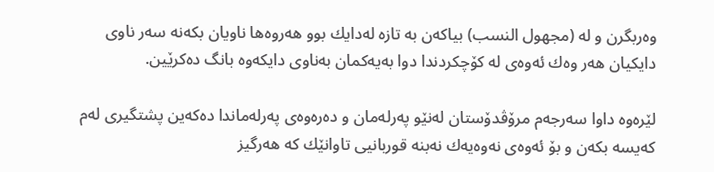وه‌ربگرن و له‌ (مجهول النسب) بیاكه‌ن به‌ تازه‌ له‌دایك بوو هه‌روه‌ها ناویان بكه‌نه‌ سه‌ر ناوی دایكیان هه‌ر وه‌ك ئه‌وه‌ی له‌ كۆچكردندا دوا به‌یه‌كمان به‌ناوی دایكه‌وه‌ بانگ ده‌كرێین.

لێره‌وه‌ داوا سه‌رجه‌م مرۆڤدۆستان له‌نێو په‌رله‌مان و ده‌ره‌وه‌ی په‌رله‌ماندا ده‌كه‌ین پشتگیری له‌م كه‌یسه‌ بكه‌ن و بۆ ئه‌وه‌ی نه‌وه‌یه‌ك نه‌بنه‌ قوربانیی تاوانێك كه‌ هه‌رگیز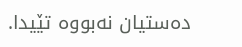ده‌ستیان نه‌بووه‌ تێیدا.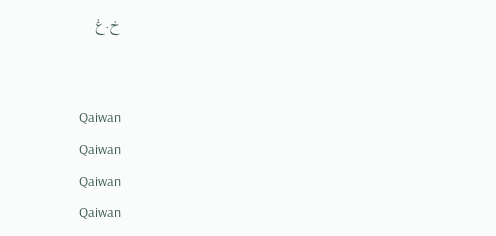خ.غ


Qaiwan
Qaiwan
Qaiwan
Qaiwan